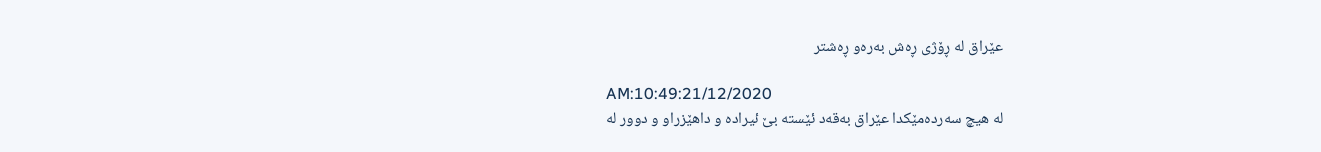عێراق له‌ ڕۆژی ڕه‌ش به‌ره‌و ڕه‌شتر

AM:10:49:21/12/2020
له‌ هیچ سه‌رده‌مێكدا عێراق به‌قه‌د ئێسته‌ بێ ئیراده‌ و داهێزراو و دوور له‌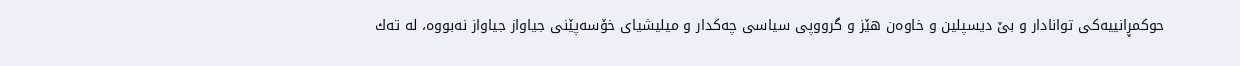حوكمڕانییه‌كی توانادار و بێ دیسپلین و خاوه‌ن هێز و گرووپی سیاسی چه‌كدار و میلیشیای خۆسه‌پێنی جیاواز جیاواز نه‌بووه‌، له‌ ته‌ك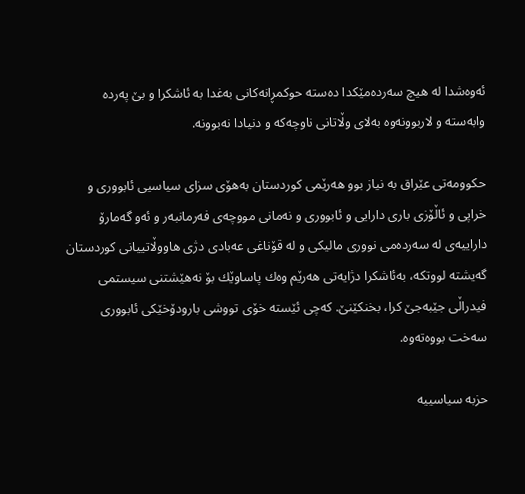ئه‌وه‌شدا له‌ هیچ سه‌رده‌مێكدا ده‌سته‌ حوكمڕانه‌كانی به‌غدا به‌ ئاشكرا و بێ په‌رده‌ وابه‌سته‌ و لاربوونه‌وه‌ به‌لای وڵاتانی ناوچه‌كه‌ و دنیادا نه‌بوونه‌.

حكوومه‌تی عێراق به‌ نیاز بوو هه‌رێمی كوردستان به‌هۆی سزای سیاسیی ئابووری و خراپی و ئاڵۆزی باری دارایی و ئابووری و نه‌مانی مووچه‌ی فه‌رمانبه‌ر و ئه‌و گه‌مارۆ داراییه‌ی له‌ سه‌رده‌می نووری مالیكی و له‌ قۆناغی عه‌بادی دژی هاووڵاتییانی كوردستان گه‌یشته‌ لووتكه‌، به‌ئاشكرا دژایه‌تی هه‌رێم وه‌ك پاساوێك بۆ نه‌هێشتنی سیستمی فیدراڵی جێبه‌جێ كرا، بخنكێنێ. كه‌چی ئێسته‌ خۆی تووشی بارودۆخێكی ئابووری سه‌خت بووه‌ته‌وه‌.

حزبه‌ سیاسییه‌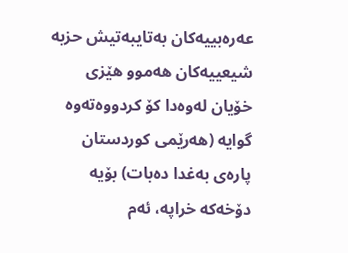عه‌ره‌بییه‌كان به‌تایبه‌تیش حزبه‌ شیعییه‌كان هه‌موو هێزی خۆیان له‌وه‌دا كۆ كردووه‌ته‌وه‌ گوایه‌ (هه‌رێمی كوردستان پاره‌ی به‌غدا ده‌بات) بۆیه‌ دۆخه‌كه‌ خراپه‌، ئه‌م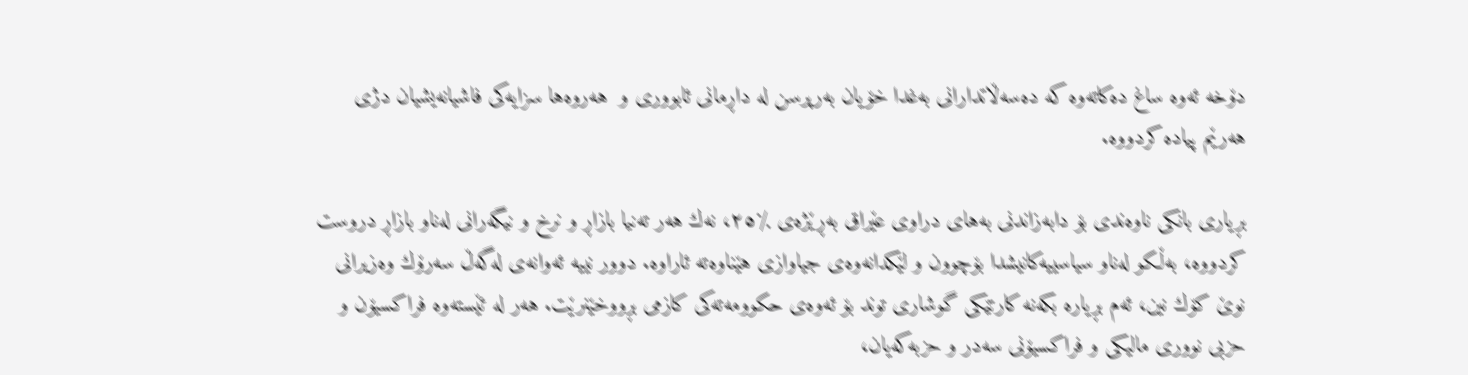دۆخه‌ ئه‌وه‌ ساغ ده‌كاته‌وه‌ كه‌ ده‌سه‌ڵاتدارانی به‌غدا خۆیان به‌رپرسن له‌ داڕمانی ئابووری و  هه‌روه‌ها سزایه‌كی فاشیانه‌یشیان دژی هه‌رێم پیاده‌ كردووه‌.

بڕیاری بانكی ناوه‌ندی بۆ دابه‌زاندنی به‌های دراوی عێراق به‌ڕێژه‌ی ٪٢٥، نه‌ك هه‌ر ته‌نیا بازاڕ و نرخ و نیگه‌رانی له‌ناو بازاڕ دروست كردووه‌، به‌ڵكو له‌ناو سیاسییه‌كانیشدا بۆچوون و لێكدانه‌وه‌ی جیاوازی هێناوه‌ته‌ ئاراوه‌. دوور نییه‌ ئه‌وانه‌ی له‌گه‌ڵ سه‌رۆك وه‌زیرانی نوێ كۆك نین، ئه‌م بڕیاره‌ بكه‌نه‌ كارتێكی گوشاری توند بۆ ئه‌وه‌ی حكوومه‌ته‌كی كازمی بڕووخێنرێت. هه‌ر له‌ ئێسته‌وه‌ فراكسیۆن و حزبی نووری مالیكی و فراكسیۆنی سه‌در و حزبه‌كه‌یان،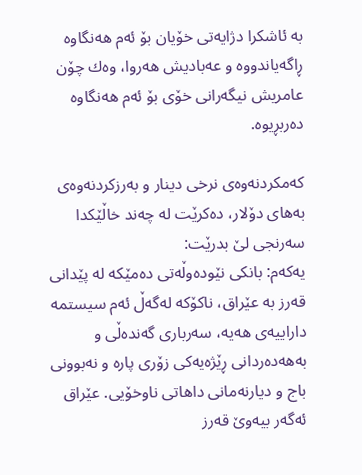به‌ ئاشكرا دژایه‌تی خۆیان بۆ ئه‌م هه‌نگاوه‌ ڕاگه‌یاندووه‌ و عه‌بادیش هه‌روا، وه‌ك چۆن عامریش نیگه‌رانی خۆی بۆ ئه‌م هه‌نگاوه‌ ده‌ربڕیوه‌.

كه‌مكردنه‌وه‌ی نرخی دینار و به‌رزكردنه‌وه‌ی به‌های دۆلار، ده‌كرێت له‌ چه‌ند خاڵێكدا سه‌رنجی لێ بدرێت:
یه‌كه‌م: بانكی نێوده‌وڵه‌تی ده‌مێكه‌ له‌ پێدانی قه‌رز به‌ عێراق، ناكۆكه‌ له‌گه‌ڵ ئه‌م سیستمه‌ داراییه‌ی هه‌یه‌، سه‌رباری گه‌نده‌ڵی و به‌هه‌ده‌ردانی ڕێژه‌یه‌كی زۆری پاره‌ و نه‌بوونی باج و دیارنه‌مانی داهاتی ناوخۆیی. عێراق ئه‌گه‌ر بیه‌وێ قه‌رز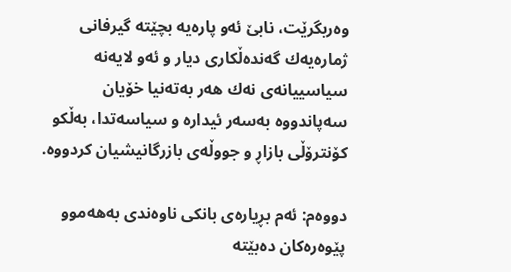وه‌ربگرێت، نابێ ئه‌و پاره‌یه‌ بچێته‌ گیرفانی ژماره‌یه‌ك گه‌نده‌ڵكاری دیار و ئه‌و لایه‌نه‌ سیاسییانه‌ی نه‌ك هه‌ر به‌ته‌نیا خۆیان سه‌پاندووه‌ به‌سه‌ر ئیداره‌ و سیاسه‌تدا، به‌ڵكو كۆنترۆڵی بازاڕ و جووڵه‌ی بازرگانیشیان كردووه‌.

دووه‌م: ئه‌م بڕیاره‌ی بانكی ناوه‌ندی به‌هه‌موو پێوه‌ره‌كان ده‌بێته‌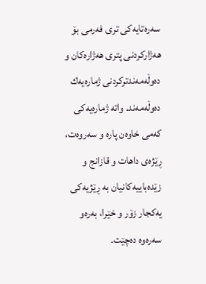سه‌ره‌تایه‌كی تری فه‌رمی بۆ هه‌ژاركردنی پتری هه‌ژاره‌كان و ده‌وڵه‌مه‌ندتركردنی ژماره‌یه‌ك ده‌وڵه‌مه‌ند. واته‌ ژماره‌یه‌كی كه‌می خاوه‌ن پاره‌ و سه‌روه‌ت، ڕێژه‌ی داهات و قازانج و زێده‌باییه‌كانیان به‌ ڕێژیه‌كی یه‌كجار زۆر و خێرا، به‌ره‌و سه‌ره‌وه‌ ده‌چێت.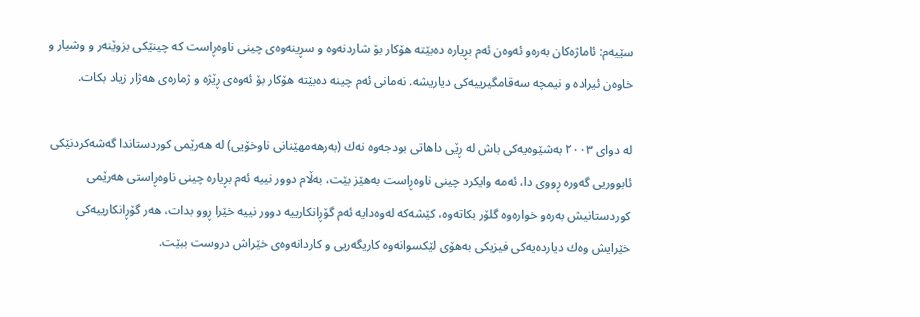سێیه‌م: ئاماژه‌كان به‌ره‌و ئه‌وه‌ن ئه‌م بڕیاره‌ ده‌بێته‌ هۆكار بۆ شاردنه‌وه‌ و سڕینه‌وه‌ی چینی ناوه‌ڕاست كه‌ چینێكی بزوێنه‌ر و وشیار و خاوه‌ن ئیراده‌ و نیمچه‌ سه‌قامگیرییه‌كی دیاریشه‌. نه‌مانی ئه‌م چینه‌ ده‌بێته‌ هۆكار بۆ ئه‌وه‌ی ڕێژه‌ و ژماره‌ی هه‌ژار زیاد بكات.

له‌ دوای ٢٠٠٣ به‌شێوه‌یه‌كی باش له‌ ڕێی داهاتی بودجه‌وه‌ نه‌ك (به‌رهه‌مهێنانی ناوخۆیی) له‌ هه‌رێمی كوردستاندا گه‌شه‌كردنێكی ئابووریی گه‌وره‌ ڕووی دا، ئه‌مه‌ وایكرد چینی ناوه‌ڕاست به‌هێز بێت، به‌ڵام دوور نییه‌ ئه‌م بڕیاره‌ چینی ناوه‌ڕاستی هه‌رێمی كوردستانیش به‌ره‌و خواره‌وه‌ گلۆر بكاته‌وه‌، كێشه‌كه‌ له‌وه‌دایه‌ ئه‌م گۆڕانكارییه‌ دوور نییه‌ خێرا ڕوو بدات، هه‌ر گۆڕانكارییه‌كی خێرایش وه‌ك دیارده‌یه‌كی فیزیكی به‌هۆی لێكسوانه‌وه‌ كاریگه‌ریی و كاردانه‌وه‌ی خێراش دروست ببێت.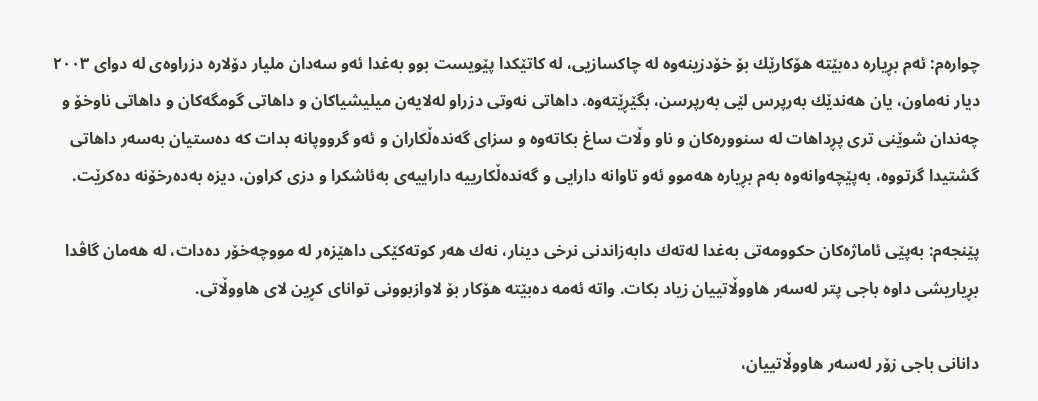چواره‌م: ئه‌م بڕیاره‌ ده‌بێته‌ هۆكارێك بۆ خۆدزینه‌وه‌ له‌ چاكسازیی، له‌ كاتێكدا پێویست بوو به‌غدا ئه‌و سه‌دان ملیار دۆلاره‌ دزراوه‌ی له‌ دوای ٢٠٠٣ دیار نه‌ماون، یان هه‌ندێك به‌رپرس لێی به‌رپرسن، بگێڕێته‌وه‌. داهاتی نه‌وتی دزراو له‌لایه‌ن میلیشیاكان و داهاتی گومگه‌كان و داهاتی ناوخۆ و چه‌ندان شوێنی تری پڕداهات له‌ سنووره‌كان و ناو وڵات ساغ بكاته‌وه‌ و سزای گه‌نده‌ڵكاران و ئه‌و گرووپانه‌ بدات كه‌ ده‌ستیان به‌سه‌ر داهاتی گشتیدا گرتووه‌، به‌پێچه‌وانه‌وه‌ به‌م بڕیاره‌ هه‌موو ئه‌و تاوانه‌ دارایی و گه‌نده‌ڵكارییه‌ داراییه‌ی به‌ئاشكرا و دزی كراون، دیزه‌ به‌ده‌رخۆنه‌ ده‌كرێت.

پێنجه‌م: به‌پێی ئاماژه‌كان حكوومه‌تی به‌غدا له‌ته‌ك دابه‌زاندنی نرخی دینار، نه‌ك هه‌ر كوته‌كێكی داهێزه‌ر له‌ مووچه‌خۆر ده‌دات، له‌ هه‌مان گاڤدا بڕیاریشی داوه‌ باجی پتر له‌سه‌ر هاووڵاتییان زیاد بكات. واته‌ ئه‌مه‌ ده‌بێته‌ هۆكار بۆ لاوازبوونی توانای كڕین لای هاووڵاتی.

دانانی باجی زۆر له‌سه‌ر هاووڵاتییان،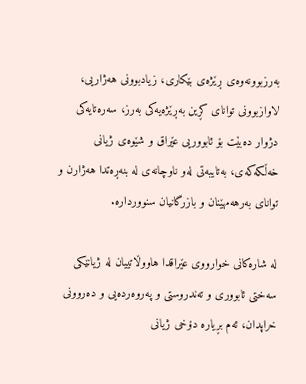به‌رزبوونه‌وه‌ی ڕێژه‌ی بێكاری، زیادبوونی هه‌ژاریی، لاوازبوونی توانای كڕین به‌ڕێژه‌یه‌كی به‌رز، سه‌ره‌تایه‌كی دژوار ده‌بێت بۆ ئابووریی عێراق و شێوه‌ی ژیانی خه‌ڵكه‌كه‌ی، به‌تایبه‌تی له‌و ناوچانه‌ی له‌ بنه‌ڕه‌تدا هه‌ژارن و توانای به‌رهه‌مهێنان و بازرگانیان سنوورداره‌.

له‌ شاره‌كانی خوارووی عێراقدا هاووڵاتییان له‌ ژیانێكی سه‌ختی ئابووری و ته‌ندروستی و په‌روه‌رده‌یی و ده‌روونی خراپدان، ئه‌م بڕیاره‌ دۆخی ژیانی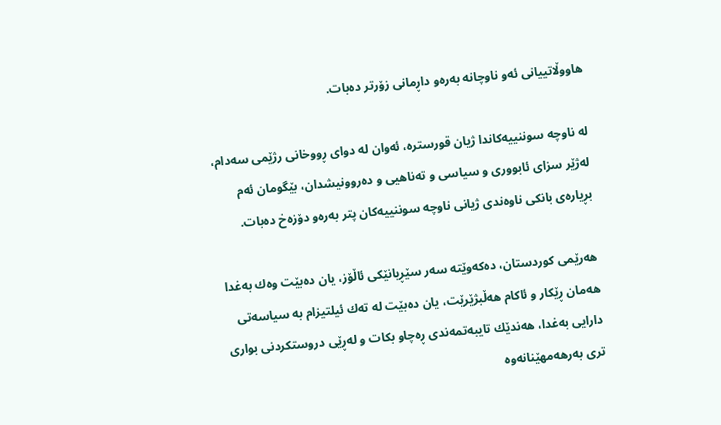هاووڵاتییانی ئه‌و ناوچانه‌ به‌ره‌و داڕمانی زۆرتر ده‌بات.

له‌ ناوچه‌ سوننییه‌كاندا ژیان قورستره‌، ئه‌وان له‌ دوای ڕووخانی رژێمی سه‌دام، له‌ژێر سزای ئابووری و سیاسی و ته‌ناهیی و ده‌روونیشدان، بێگومان ئه‌م بڕیاره‌ی بانكی ناوه‌ندی ژیانی ناوچه‌ سوننییه‌كان پتر به‌ره‌و دۆزه‌خ ده‌بات.

هه‌رێمی كوردستان، ده‌كه‌وێته‌ سه‌ر سێڕیانێكی ئاڵۆز، یان ده‌بێت وه‌ك به‌غدا هه‌مان ڕێكار و ئاكام هه‌ڵبژێرێت، یان ده‌بێت له‌ ته‌ك ئیلتیزام به‌ سیاسه‌تی دارایی به‌غدا، هه‌ندێك تایبه‌تمه‌ندی ڕه‌چاو بكات و له‌ڕێی دروستكردنی بواری تری به‌رهه‌مهێنانه‌وه‌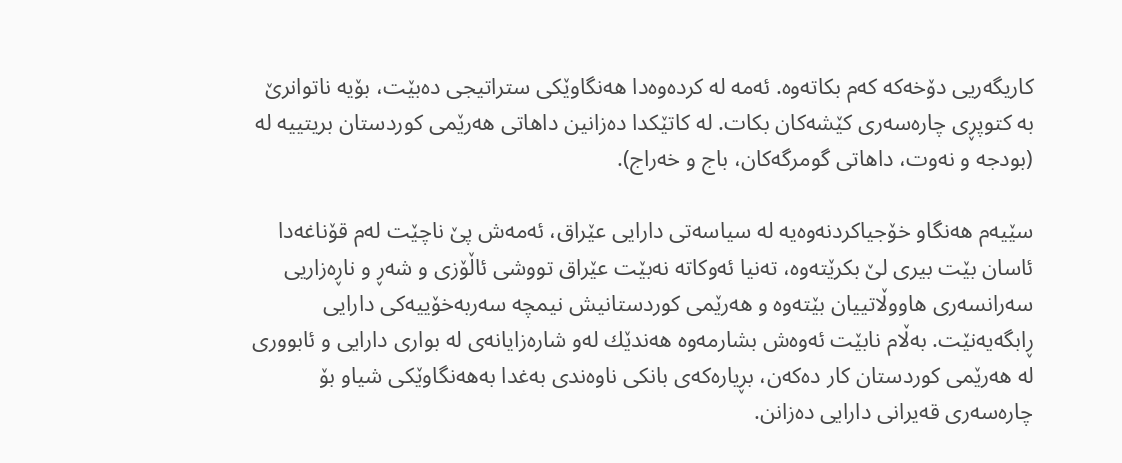كاریگه‌ریی دۆخه‌كه‌ كه‌م بكاته‌وه‌. ئه‌مه‌ له‌ كرده‌وه‌دا هه‌نگاوێكی ستراتیجی ده‌بێت، بۆیه‌ ناتوانرێ به‌ كتوپڕی چاره‌سه‌ری كێشه‌كان بكات. له‌ كاتێكدا ده‌زانین داهاتی هه‌رێمی كوردستان بریتییه‌ له‌ (بودجه‌ و نه‌وت، داهاتی گومرگه‌كان، باج و خه‌راج).

سێیه‌م هه‌نگاو خۆجیاكردنه‌وه‌یه‌ له‌ سیاسه‌تی دارایی عێراق، ئه‌مه‌ش پێ ناچێت له‌م قۆناغه‌دا ئاسان بێت بیری لێ بكرێته‌وه‌، ته‌نیا ئه‌وكاته‌ نه‌بێت عێراق تووشی ئاڵۆزی و شه‌ڕ و ناڕه‌زاریی سه‌رانسه‌ری هاووڵاتییان بێته‌وه‌ و هه‌رێمی كوردستانیش نیمچه‌ سه‌ربه‌خۆییه‌كی دارایی ڕابگه‌یه‌نێت. به‌ڵام نابێت ئه‌وه‌ش بشارمه‌وه‌ هه‌ندێك له‌و شاره‌زایانه‌ی له‌ بواری دارایی و ئابووری له‌ هه‌رێمی كوردستان كار ده‌كه‌ن، بڕیاره‌كه‌ی بانكی ناوه‌ندی به‌غدا به‌هه‌نگاوێكی شیاو بۆ چاره‌سه‌ری قه‌یرانی دارایی ده‌زانن.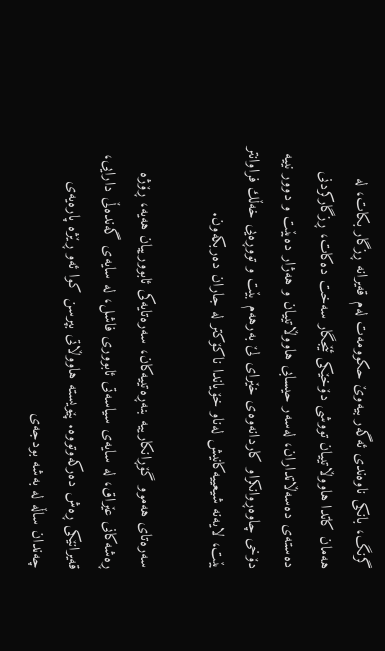گرنگ، بانكی ناوه‌ندی ئه‌گه‌ر بیه‌وێ حكوومه‌ت له‌م قه‌یرانه‌ ڕزگار بكات، له‌ هه‌مان كاتدا هاووڵاتییان تووشی دۆخێكی ئێجگار سه‌خت ده‌كات، ڕزگاركردنی ده‌سته‌ی ده‌سه‌ڵاتداران، له‌سه‌ر حیسابی هاووڵاتییان و هه‌ژار ده‌بێت و دوور نییه‌ دۆخی چاوه‌ڕوانكراو كاردانه‌وه‌ی خێرای لێ به‌رهه‌م بێت و تووڕه‌یی خه‌ڵك فراوانتر بێت، لایه‌نه‌ شیعییه‌كانیش له‌ناو خۆیاندا ناكۆكتر له‌ جاران ده‌ربكه‌ون.

سه‌ره‌تای هه‌موو گۆڕانكارییه‌ بنه‌ڕه‌تییه‌كان، سه‌ره‌تایه‌كی ئابوورییان هه‌یه‌، ڕۆژه‌ ڕه‌شه‌كانی عێراق، له‌ سایه‌ی سیاسه‌تی ئابووری فاشل، له‌ سایه‌ی گه‌نده‌ڵی دارایی، قه‌یرانێكی ڕه‌ش ده‌ركه‌وتووه‌. پێویسته‌ هاووڵاتی بپرسن كوا ئه‌و ڕێژه‌ پاره‌یه‌ی چه‌ندان ساڵه‌ له‌ به‌شه‌ بودجه‌ی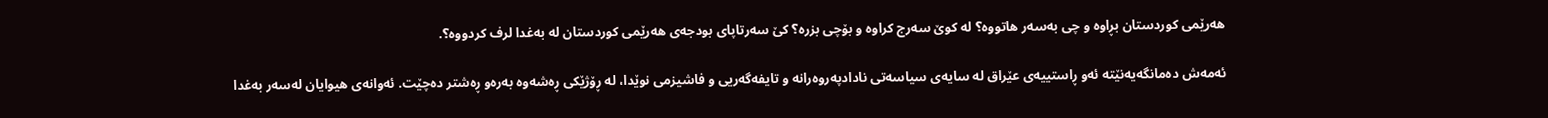هه‌رێمی كوردستان بڕاوه‌ و چی به‌سه‌ر هاتووه‌؟ له‌ كوێ سه‌رج كراوه‌ و بۆچی بزره‌؟ كێ سه‌رتاپای بودجه‌ی هه‌رێمی كوردستان له‌ به‌غدا لرف كردووه‌؟.

ئه‌مه‌ش ده‌مانگه‌یه‌نێته‌ ئه‌و ڕاستییه‌ی عێراق له‌ سایه‌ی سیاسه‌تی نادادپه‌روه‌رانه‌ و تایفه‌گه‌ریی و فاشیزمی نوێدا، له‌ ڕۆژێكی ڕه‌شه‌وه‌ به‌ره‌و ڕه‌شتر ده‌چێت. ئه‌وانه‌ی هیوایان له‌سه‌ر به‌غدا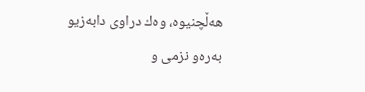هه‌ڵچنیوه‌، وه‌ك دراوی دابه‌زیو به‌ره‌و نزمی و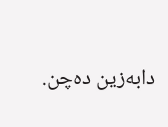دابه‌زین ده‌چن.